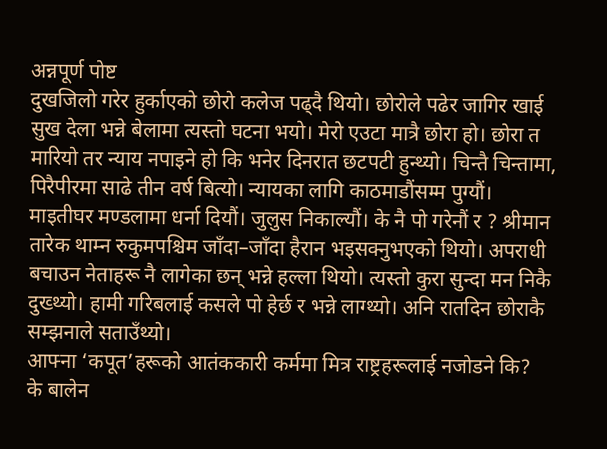अन्नपूर्ण पोष्ट
दुखजिलो गरेर हुर्काएको छोरो कलेज पढ्दै थियो। छोरोले पढेर जागिर खाई सुख देला भन्ने बेलामा त्यस्तो घटना भयो। मेरो एउटा मात्रै छोरा हो। छोरा त मारियो तर न्याय नपाइने हो कि भनेर दिनरात छटपटी हुन्थ्यो। चिन्तै चिन्तामा, पिरैपीरमा साढे तीन वर्ष बित्यो। न्यायका लागि काठमाडौंसम्म पुग्यौं।
माइतीघर मण्डलामा धर्ना दियौं। जुलुस निकाल्यौं। के नै पो गरेनौं र ? श्रीमान तारेक थाम्न रुकुमपश्चिम जाँदा–जाँदा हैरान भइसक्नुभएको थियो। अपराधी बचाउन नेताहरू नै लागेका छन् भन्ने हल्ला थियो। त्यस्तो कुरा सुन्दा मन निकै दुख्थ्यो। हामी गरिबलाई कसले पो हेर्छ र भन्ने लाग्थ्यो। अनि रातदिन छोराकै सम्झनाले सताउँथ्यो।
आफ्ना ‘कपूत’हरूको आतंककारी कर्ममा मित्र राष्ट्रहरूलाई नजोडने कि?
के बालेन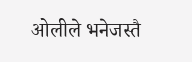ओलीले भनेजस्तै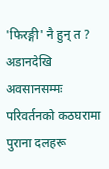'फिरङ्गी' नै हुन् त ?
अडानदेखि अवसानसम्मः परिवर्तनको कठघरामा पुराना दलहरू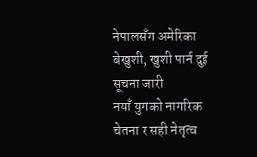नेपालसँग अमेरिका बेखुशी, खुशी पार्न दुई सूचना जारी
नयाँ युगको नागरिक चेतना र सही नेतृत्व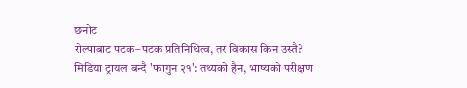छनोट
रोल्पाबाट पटक–पटक प्रतिनिधित्व, तर विकास किन उस्तै?
मिडिया ट्रायल बन्दै 'फागुन २१': तथ्यको हैन, भाष्यको परीक्षण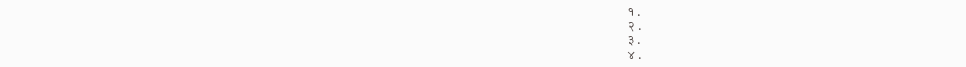१ .
२ .
३ .
४ .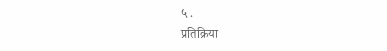५ .
प्रतिक्रिया